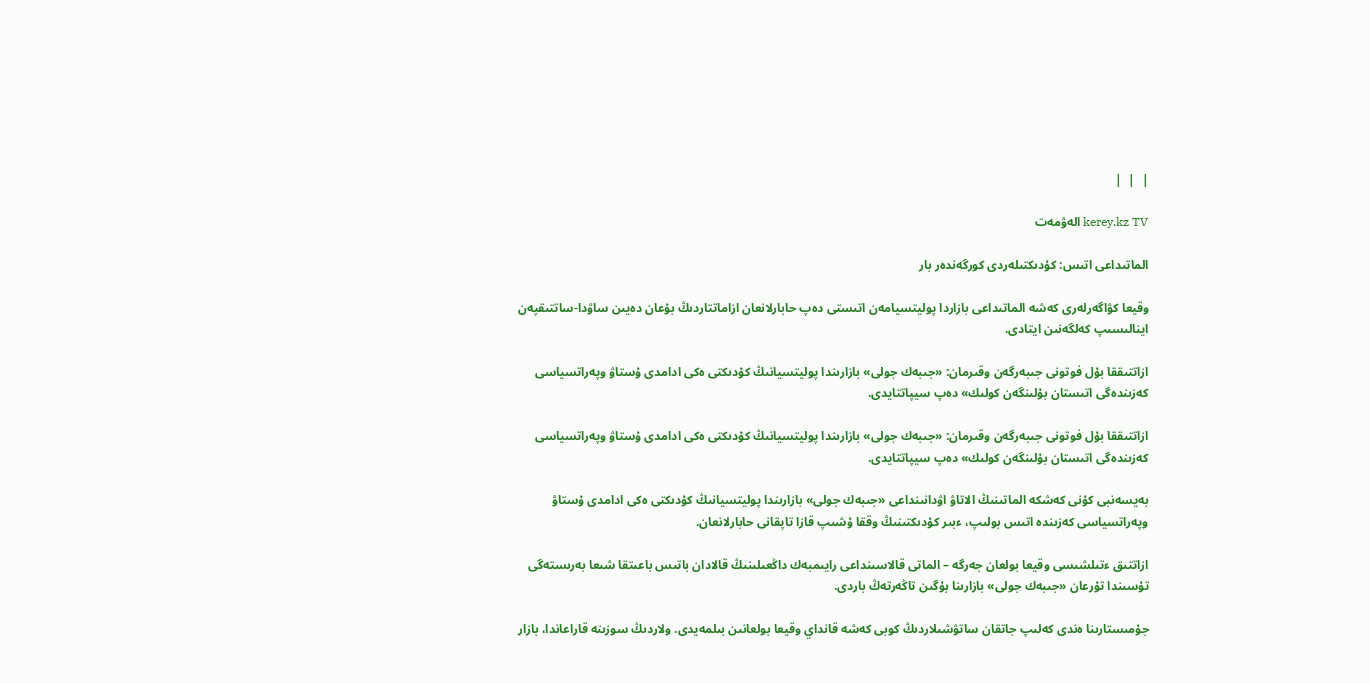|  |  |

kerey.kz TV الەۋمەت

الماتىداعى اتىس: كۇدىكتىلەردى كورگەندەر بار

وقيعا كۋاگەرلەرى كەشە الماتىداعى بازاردا پوليتسيامەن اتىستى دەپ حابارلانعان ازاماتتاردىڭ بۇعان دەيىن ساۋدا-ساتتىقپەن اينالىسىپ كەلگەنىن ايتادى.

ازاتتىققا بۇل فوتونى جىبەرگەن وقىرمان: «جىبەك جولى» بازارىندا پوليتسيانىڭ كۇدىكتى ەكى ادامدى ۇستاۋ وپەراتسياسى كەزىندەگى اتىستان بۇلىنگەن كولىك» دەپ سيپاتتايدى.

ازاتتىققا بۇل فوتونى جىبەرگەن وقىرمان: «جىبەك جولى» بازارىندا پوليتسيانىڭ كۇدىكتى ەكى ادامدى ۇستاۋ وپەراتسياسى كەزىندەگى اتىستان بۇلىنگەن كولىك» دەپ سيپاتتايدى.

بەيسەنبى كۇنى كەشكە الماتىنىڭ الاتاۋ اۋدانىنداعى «جىبەك جولى» بازارىندا پوليتسيانىڭ كۇدىكتى ەكى ادامدى ۇستاۋ وپەراتسياسى كەزىندە اتىس بولىپ، ءبىر كۇدىكتىنىڭ وققا ۇشىپ قازا تاپقانى حابارلانعان.

ازاتتىق ءتىلشىسى وقيعا بولعان جەرگە – الماتى قالاسىنداعى رايىمبەك داڭعىلىنىڭ قالادان باتىس باعىتقا شىعا بەرىستەگى تۇسىندا تۇرعان «جىبەك جولى» بازارىنا بۇگىن تاڭەرتەڭ باردى.

جۇمىستارىنا ەندى كەلىپ جاتقان ساتۋشىلاردىڭ كوبى كەشە قانداي وقيعا بولعانىن بىلمەيدى. ولاردىڭ سوزىنە قاراعاندا، بازار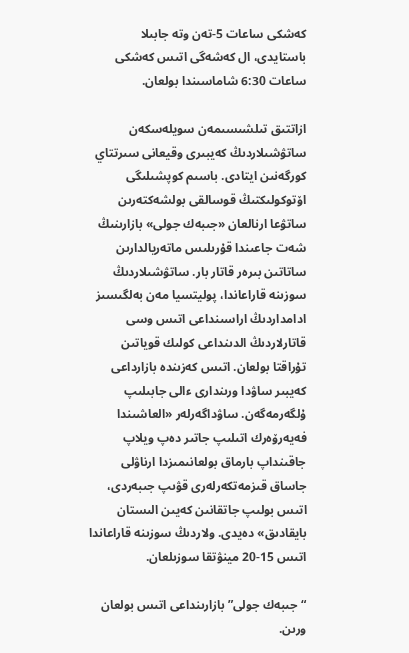كەشكى ساعات 5-تەن وتە جابىلا باستايدى، ال كەشەگى اتىس كەشكى ساعات 6:30 شاماسىندا بولعان.

ازاتتىق تىلشىسىمەن سويلەسكەن ساتۋشىلاردىڭ كەيبىرى وقيعانى سىرتتاي كورگەنىن ايتادى. باسىم كوپشىلىگى اۆتوكولىكتىڭ قوسالقى بولشەكتەرىن ساتۋعا ارنالعان «جىبەك جولى» بازارىنىڭ شەت جاعىندا قۇرىلىس ماتەريالدارىن ساتاتىن بىرەر قاتار بار. ساتۋشىلاردىڭ سوزىنە قاراعاندا، پوليتسيا مەن بەلگىسىز ادامداردىڭ اراسىنداعى اتىس وسى قاتارلاردىڭ الدىنداعى كولىك قوياتىن تۇراقتا بولعان. اتىس كەزىندە بازارداعى كەيبىر ساۋدا ورىندارى ءالى جابىلىپ ۇلگەرمەگەن. ساۋداگەرلەر «العاشىندا فەيەرۆەرك اتىلىپ جاتىر دەپ ويلاپ جاقىنداپ بارماق بولعانىمىزدا ارناۋلى جاساق قىزمەتكەرلەرى قۋىپ جىبەردى، اتىس بولىپ جاتقانىن كەيىن الىستان بايقادىق» دەيدى. ولاردىڭ سوزىنە قاراعاندا اتىس 15-20 مينۋتقا سوزىلعان.

“جىبەك جولى” بازارىنداعى اتىس بولعان ورىن.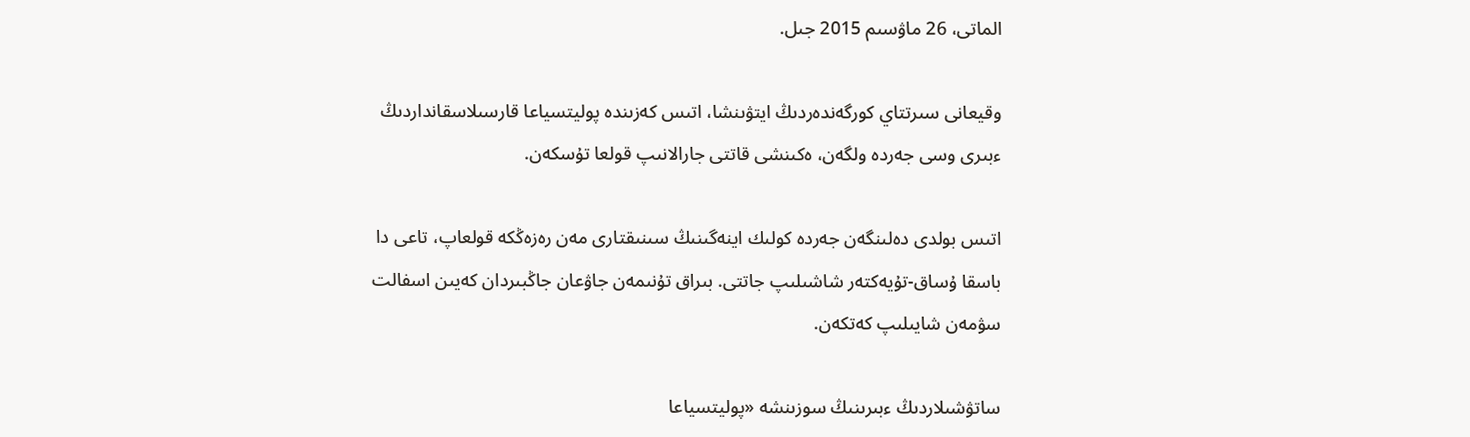الماتى، 26 ماۋسىم 2015 جىل.

وقيعانى سىرتتاي كورگەندەردىڭ ايتۋىنشا، اتىس كەزىندە پوليتسياعا قارسىلاسقانداردىڭ ءبىرى وسى جەردە ولگەن، ەكىنشى قاتتى جارالانىپ قولعا تۇسكەن.

اتىس بولدى دەلىنگەن جەردە كولىك اينەگىنىڭ سىنىقتارى مەن رەزەڭكە قولعاپ، تاعى دا باسقا ۇساق-تۇيەكتەر شاشىلىپ جاتتى. بىراق تۇنىمەن جاۋعان جاڭبىردان كەيىن اسفالت سۋمەن شايىلىپ كەتكەن.

ساتۋشىلاردىڭ ءبىرىنىڭ سوزىنشە «پوليتسياعا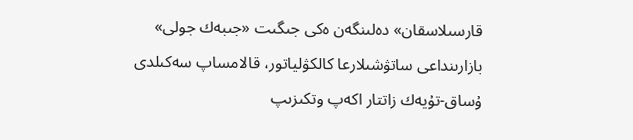قارسىلاسقان» دەلىنگەن ەكى جىگىت «جىبەك جولى» بازارىنداعى ساتۋشىلارعا كالكۋلياتور، قالامساپ سەكىلدى ۇساق-تۇيەك زاتتار اكەپ وتكىزىپ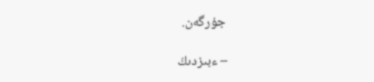جۇرگەن.

– ءبىزدىڭ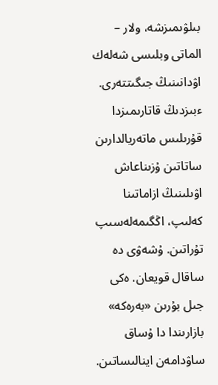بىلۋىمىزشە، ولار – الماتى وبلىسى شەلەك اۋدانىنىڭ جىگىتتەرى. ءبىزدىڭ قاتارىمىزدا قۇرىلىس ماتەريالدارىن ساتاتىن ۇزىناعاش اۋىلىنىڭ ازاماتىنا كەلىپ، اڭگىمەلەسىپ تۇراتىن. ۇشەۋى دە ساقال قويعان. ەكى جىل بۇرىن «بەرەكە» بازارىندا دا ۇساق ساۋدامەن اينالىساتىن.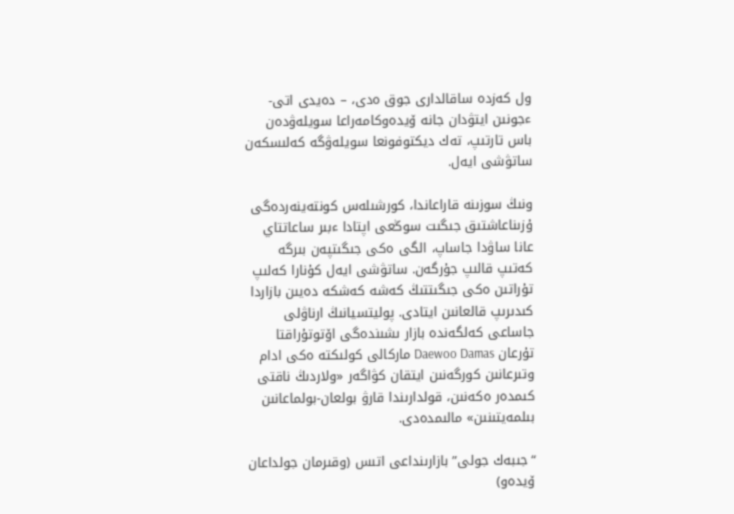ول كەزدە ساقالدارى جوق ەدى، – دەيدى اتى-ءجونىن ايتۋدان جانە ۆيدەوكامەراعا سويلەۋدەن باس تارتىپ، تەك ديكتوفونعا سويلەۋگە كەلىسكەن ساتۋشى ايەل.

ونىڭ سوزىنە قاراعاندا، كورشىلەس كونتەينەردەگى ۇزىناعاشتىق جىگىت سوڭعى اپتادا ءبىر ساعاتتاي عانا ساۋدا جاساپ، الگى ەكى جىگىتپەن بىرگە كەتىپ قالىپ جۇرگەن. ساتۋشى ايەل كۇنارا كەلىپ تۇراتىن ەكى جىگىتتىڭ كەشە كەشكە دەيىن بازاردا كىدىرىپ قالعانىن ايتادى. پوليتسيانىڭ ارناۋلى جاساعى كەلگەندە بازار ىشىندەگى اۆتوتۇراقتا تۇرعان Daewoo Damas ماركالى كولىكتە ەكى ادام وتىرعانىن كورگەنىن ايتقان كۋاگەر «ولاردىڭ ناقتى كىمدەر ەكەنىن، قولدارىندا قارۋ بولعان-بولماعانىن بىلمەيتىنىن» مالىمدەدى.

“جىبەك جولى” بازارىنداعى اتىس (وقىرمان جولداعان ۆيدەو)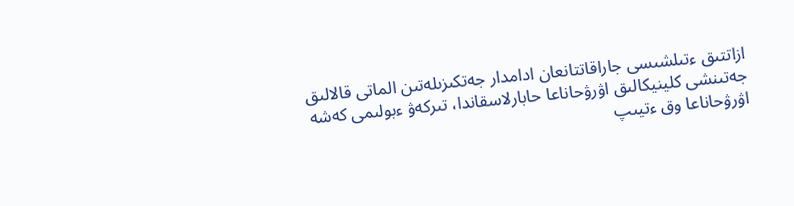ازاتتىق ءتىلشىسى جاراقاتتانعان ادامدار جەتكىزىلەتىن الماتى قالالىق جەتىنشى كلينيكالىق اۋرۋحاناعا حابارلاسقاندا، تىركەۋ ءبولىمى كەشە اۋرۋحاناعا وق ءتيىپ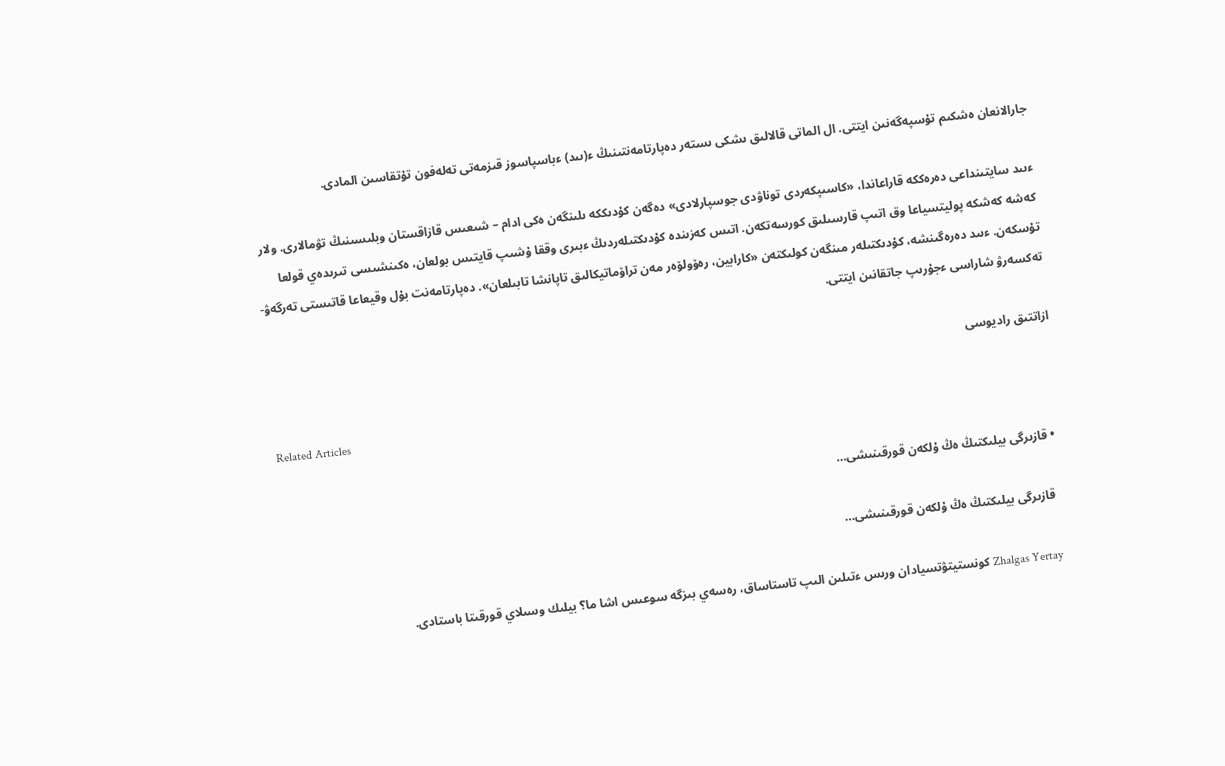جارالانعان ەشكىم تۇسپەگەنىن ايتتى. ال الماتى قالالىق ىشكى ىستەر دەپارتامەنتىنىڭ ء(ىىد) ءباسپاسوز قىزمەتى تەلەفون تۇتقاسىن المادى.

ءىىد سايتىنداعى دەرەككە قاراعاندا، «كاسىپكەردى توناۋدى جوسپارلادى» دەگەن كۇدىككە ىلىنگەن ەكى ادام – شىعىس قازاقستان وبلىسىنىڭ تۋمالارى. ولار كەشە كەشكە پوليتسياعا وق اتىپ قارسىلىق كورسەتكەن. اتىس كەزىندە كۇدىكتىلەردىڭ ءبىرى وققا ۇشىپ قايتىس بولعان، ەكىنشىسى تىرىدەي قولعا تۇسكەن. ءىىد دەرەگىنشە، كۇدىكتىلەر مىنگەن كولىكتەن «كارابين، رەۆولۆەر مەن تراۆماتيكالىق تاپانشا تابىلعان». دەپارتامەنت بۇل وقيعاعا قاتىستى تەرگەۋ-تەكسەرۋ شاراسى ءجۇرىپ جاتقانىن ايتتى.

ازاتتىق راديوسى

Related Articles

  • قازىرگى بيلىكتىڭ ەڭ ۇلكەن قورقىنىشى…

    قازىرگى بيلىكتىڭ ەڭ ۇلكەن قورقىنىشى…

    Zhalgas Yertay كونستيتۋتسيادان ورىس ءتىلىن الىپ تاستاساق، رەسەي بىزگە سوعىس اشا ما؟ بيلىك وسىلاي قورقىتا باستادى.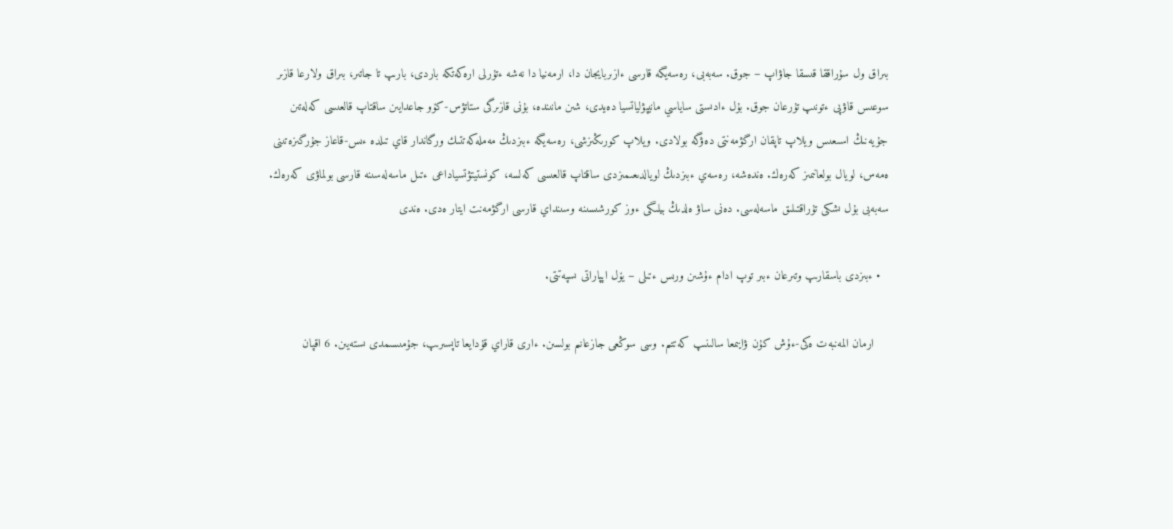بىراق ول سۇراققا قىسقا جاۋاپ – جوق. سەبەبى، رەسەيگە قارسى ءازىربايجان دا، ارمەنيا دا نەشە ءتۇرلى ارەكەتكە باردى، بارىپ تا جاتىر، بىراق ولارعا قازىر سوعىس قاۋپى ءتونىپ تۇرعان جوق. بۇل ءادىستى ساياسي مانيپۋلياتسيا دەيدى، شىن مانىندە، بۇنى قازىرگى ستاتۋس-كۆو جاعدايىن ساقتاپ قالعىسى كەلەتىن جۇيەنىڭ اسىعىس ويلاپ تاپقان ارگۋمەنتى دەۋگە بولادى. ويلاپ كورىڭىزشى، رەسەيگە ءبىزدىڭ مەملەكەتتىك ورگاندار قاي تىلدە ءىس-قاعاز جۇرگىزەتىنى ەمەس، لويال بولعانىمىز كەرەك. ەندەشە، رەسەي ءبىزدىڭ لويالدىعىمىزدى ساقتاپ قالعىسى كەلسە، كونستيتۋتسياداعى ءتىل ماسەلەسىنە قارسى بولماۋى كەرەك. سەبەبى بۇل ىشكى تۇراقتىلىق ماسەلەسى. دەنى ساۋ ەلدىڭ بيلىگى ءوز كورشىسىنە وسىنداي قارسى ارگۋمەنت ايتار ەدى. ەندى

  • ءبىزدى باسقارىپ وتىرعان ءبىر توپ ادام ءۇشىن ورىس ءتىلى – يۆل اپپاراتى ىسپەتتى.

    ارمان المەنبەت ەكى-ءۇش كۇن ۋايىمعا سالىنىپ كەتتىم. وسى سوڭعى جازعانىم بولسىن. ءارى قاراي قۇدايعا تاپسىرىپ، جۇمىسىمدى ىستەيىن. 6 اقپان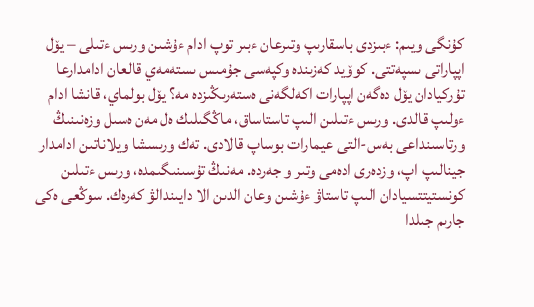كۇنگى ويىم: ءبىزدى باسقارىپ وتىرعان ءبىر توپ ادام ءۇشىن ورىس ءتىلى – يۆل اپپاراتى ىسپەتتى. كوۆيد كەزىندە وكپەسى جۇمىس ىستەمەي قالعان ادامدارعا تۇركيادان يۆل دەگەن اپپارات اكەلگەنى ەستەرىڭىزدە مە؟ يۆل بولماي، قانشا ادام ءولىپ قالدى. ورىس ءتىلىن الىپ تاستاساق، ماڭگىلىك ەل مەن ەسىل وزەنىنىڭ ورتاسىنداعى بەس-التى عيمارات بوساپ قالادى. تەك ورىسشا ويلاناتىن ادامدار جينالىپ اپ، وزدەرى ادەمى وتىر و جەردە. مەنىڭ تۇسىنىگىمدە، ورىس ءتىلىن كونستيتتسيادان الىپ تاستاۋ ءۇشىن وعان الدىن الا دايىندالۋ كەرەك. سوڭعى ەكى جارىم جىلدا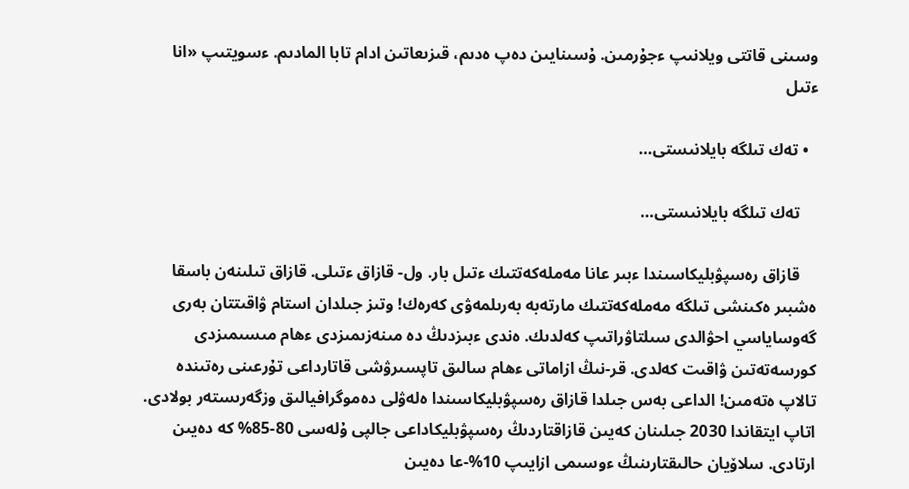وسىنى قاتتى ويلانىپ ءجۇرمىن. ۇسىنايىن دەپ ەدىم، قىزىعاتىن ادام تابا المادىم. ءسويتىپ «انا ءتىل

  • تەك تىلگە بايلانىستى…

    تەك تىلگە بايلانىستى…

    قازاق رەسپۋبليكاسىندا ءبىر عانا مەملەكەتتىك ءتىل بار. ول- قازاق ءتىلى. قازاق تىلىنەن باسقا ەشبىر ەكىنشى تىلگە مەملەكەتتىك مارتەبە بەرىلمەۋى كەرەك! وتىز جىلدان استام ۋاقىتتان بەرى گەوساياسي احۋالدى سىلتاۋراتىپ كەلدىك. ەندى ءبىزدىڭ دە مىنەزىمىزدى ءھام مىسىمىزدى كورسەتەتىن ۋاقىت كەلدى. قر-نىڭ ازاماتى ءھام سالىق تاپسىرۋشى قاتارداعى تۇرعىنى رەتىندە تالاپ ەتەمىن! الداعى بەس جىلدا قازاق رەسپۋبليكاسىندا ەلەۋلى دەموگرافيالىق وزگەرىستەر بولادى. اتاپ ايتقاندا 2030 جىلىنان كەيىن قازاقتاردىڭ رەسپۋبليكاداعى جالپى ۇلەسى 80-85% كە دەيىن ارتادى. سلاۆيان حالىقتارىنىڭ ءوسىمى ازايىپ 10%-عا دەيىن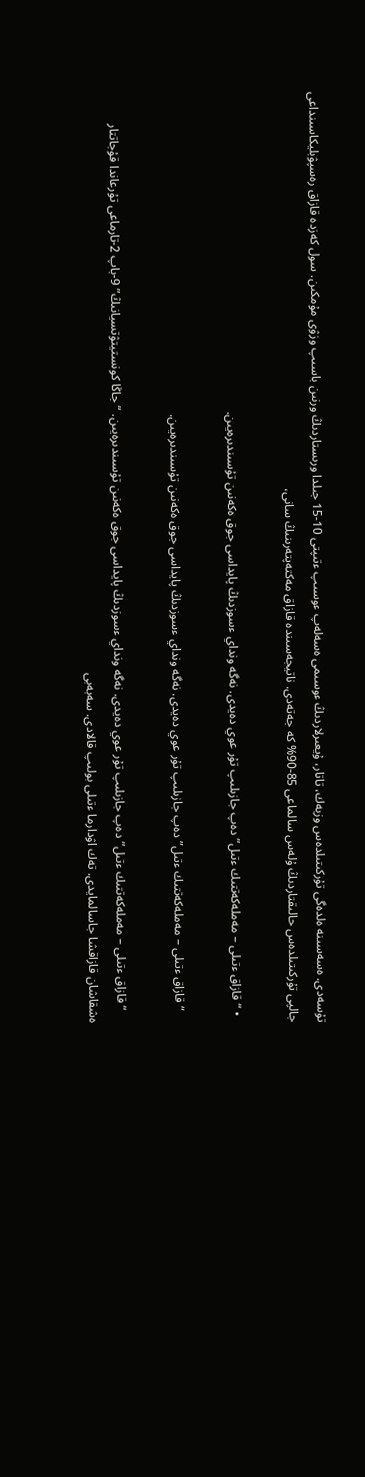تۇسەدى. ەسەسىنە ەلدەگى تۇركىتىلدەس وزبەك، تاتار، ۇيعىرلاردىڭ ءوسىمى ەسەلەپ ءوسىپ ءتىپتى 10-15 جىلدا ورىستاردىڭ ورنىن باسىپ وزۋى مۇمكىن. سول كەزدە قازاق رەسپۋبليكاسىنداعى جالپى تۇركىتىلدەس حالىقتاردىڭ ۇلەس سالماعى 85-90% كە جەتەدى. ناتيجەسىندە قازاق مەكتەپتەرىنىڭ سانى،

  • “قازاق ءتىلى – مەملەكەتتىك ءتىل” دەپ جازىلىپ تۇر عوي دەيدى. نەگە ونداي ءسوزدىڭ پايداسى جوق ەكەنىن تۇسىندىرەيىن.

    “قازاق ءتىلى – مەملەكەتتىك ءتىل” دەپ جازىلىپ تۇر عوي دەيدى. نەگە ونداي ءسوزدىڭ پايداسى جوق ەكەنىن تۇسىندىرەيىن.

    “قازاق ءتىلى – مەملەكەتتىك ءتىل” دەپ جازىلىپ تۇر عوي دەيدى. نەگە ونداي ءسوزدىڭ پايداسى جوق ەكەنىن تۇسىندىرەيىن. “جاڭا كونستيتۋتسيانىڭ” 9-باپ 2-تارماعى تۇرعاندا قۇجاتتار ەشقاشان قازاقشا جاسالمايدى. تەك اۋدارما ءتىلى بولىپ قالادى. سەبەبى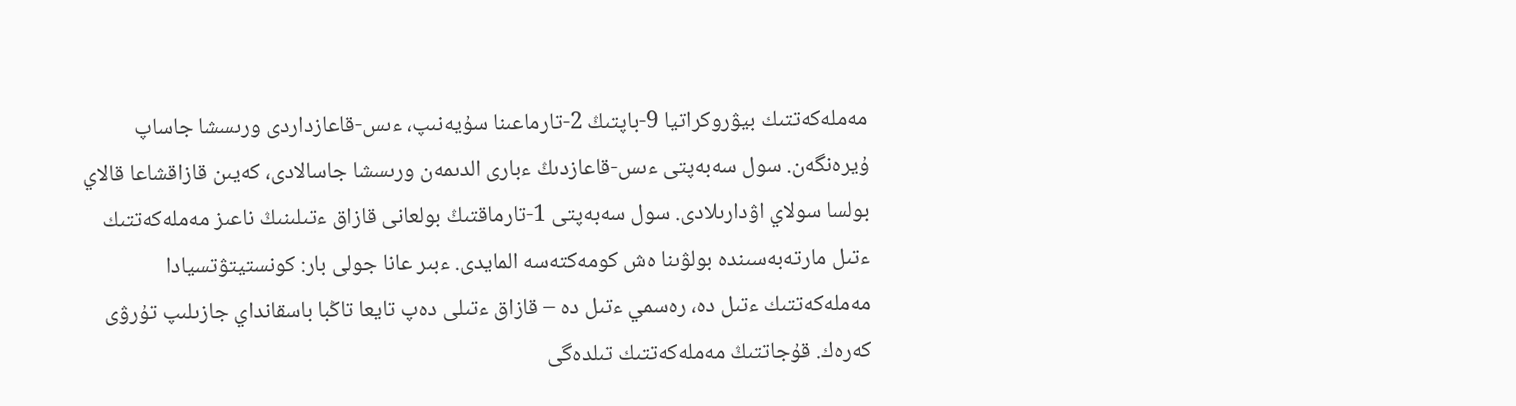مەملەكەتتىك بيۋروكراتيا 9-باپتىڭ 2-تارماعىنا سۇيەنىپ، ءىس-قاعازداردى ورىسشا جاساپ ۇيرەنگەن. سول سەبەپتى ءىس-قاعازدىڭ ءبارى الدىمەن ورىسشا جاسالادى، كەيىن قازاقشاعا قالاي بولسا سولاي اۋدارىلادى. سول سەبەپتى 1-تارماقتىڭ بولعانى قازاق ءتىلىنىڭ ناعىز مەملەكەتتىك ءتىل مارتەبەسىندە بولۋىنا ەش كومەكتەسە المايدى. ءبىر عانا جولى بار: كونستيتۋتسيادا مەملەكەتتىك ءتىل دە، رەسمي ءتىل دە – قازاق ءتىلى دەپ تايعا تاڭبا باسقانداي جازىلىپ تۇرۋى كەرەك. قۇجاتتىڭ مەملەكەتتىك تىلدەگى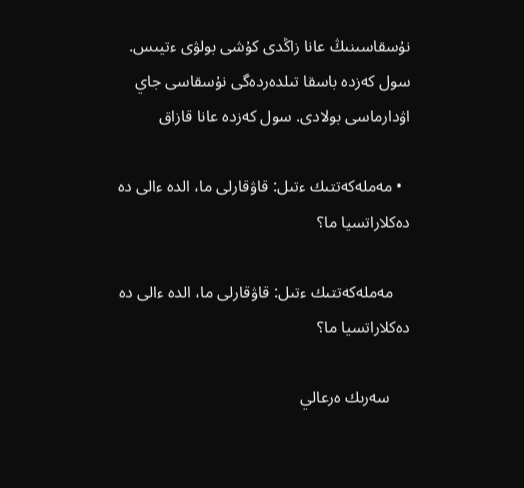نۇسقاسىنىڭ عانا زاڭدى كۇشى بولۋى ءتيىس. سول كەزدە باسقا تىلدەردەگى نۇسقاسى جاي اۋدارماسى بولادى. سول كەزدە عانا قازاق

  • مەملەكەتتىك ءتىل: قاۋقارلى ما، الدە ءالى دە دەكلاراتسيا ما؟

    مەملەكەتتىك ءتىل: قاۋقارلى ما، الدە ءالى دە دەكلاراتسيا ما؟

     سەرىك ەرعالي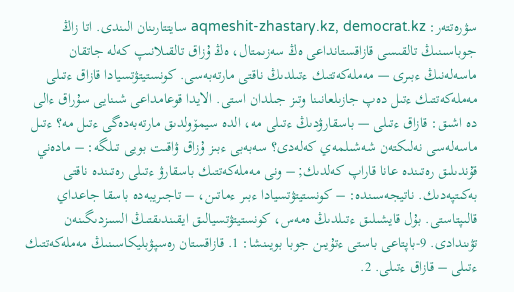سۋرەتتەر: aqmeshit-zhastary.kz, democrat.kz سايتتارىنان الىندى. اتا زاڭ جوباسىنىڭ تالقىسى قازاقستانداعى ەڭ سەزىمتال، ەڭ ۇزاق تالقىلانىپ كەلە جاتقان ماسەلەنىڭ ءبىرى — مەملەكەتتىك ءتىلدىڭ ناقتى مارتەبەسى. كونستيتۋتسيادا قازاق ءتىلى مەملەكەتتىك ءتىل دەپ جازىلعانىنا وتىز جىلدان استى. الايدا قوعامداعى شىنايى سۇراق ءالى دە اشىق: قازاق ءتىلى — باسقارۋدىڭ ءتىلى مە، الدە سيمۆولدىق مارتەبەدەگى ءتىل مە؟ ءتىل ماسەلەسى نەلىكتەن شەشىلمەي كەلەدى؟ سەبەبى ءبىز ۇزاق ۋاقىت بويى تىلگە: – مادەني قۇندىلىق رەتىندە عانا قاراپ كەلدىك; – ونى مەملەكەتتىك باسقارۋ ءتىلى رەتىندە ناقتى بەكىتپەدىك. ناتيجەسىندە: – كونستيتۋتسيادا ءبىر ءماتىن، – تاجىريبەدە باسقا جاعداي قالىپتاستى. بۇل قايشىلىق ءتىلدىڭ ەمەس، كونستيتۋتسيالىق ايقىندىقتىڭ السىزدىگىنەن تۋىندادى. 9-باپتاعى باستى ءتۇيىن جوبا بويىنشا: 1. قازاقستان رەسپۋبليكاسىنىڭ مەملەكەتتىك ءتىلى – قازاق ءتىلى. 2.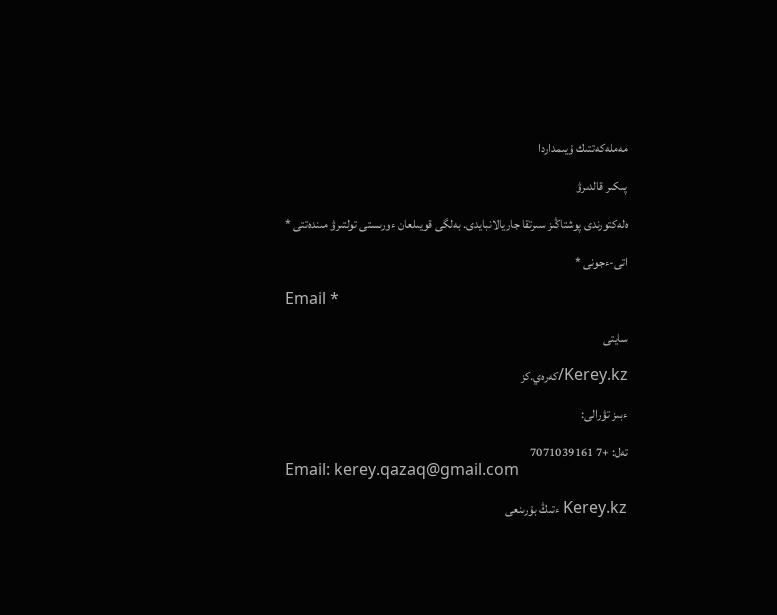مەملەكەتتىك ۇيىمداردا

پىكىر قالدىرۋ

ەلەكتورندى پوشتاڭىز سىرتقا جاريالانبايدى. بەلگى قويىلعان ءورىستى تولتىرۋ مىندەتتى *

اتى-ءجونى *

Email *

سايتى

Kerey.kz/كەرەي.كز

ءبىز تۋرالى:

تەل: +7 7071039161
Email: kerey.qazaq@gmail.com

Kerey.kz ءتىڭ بۇرىنعى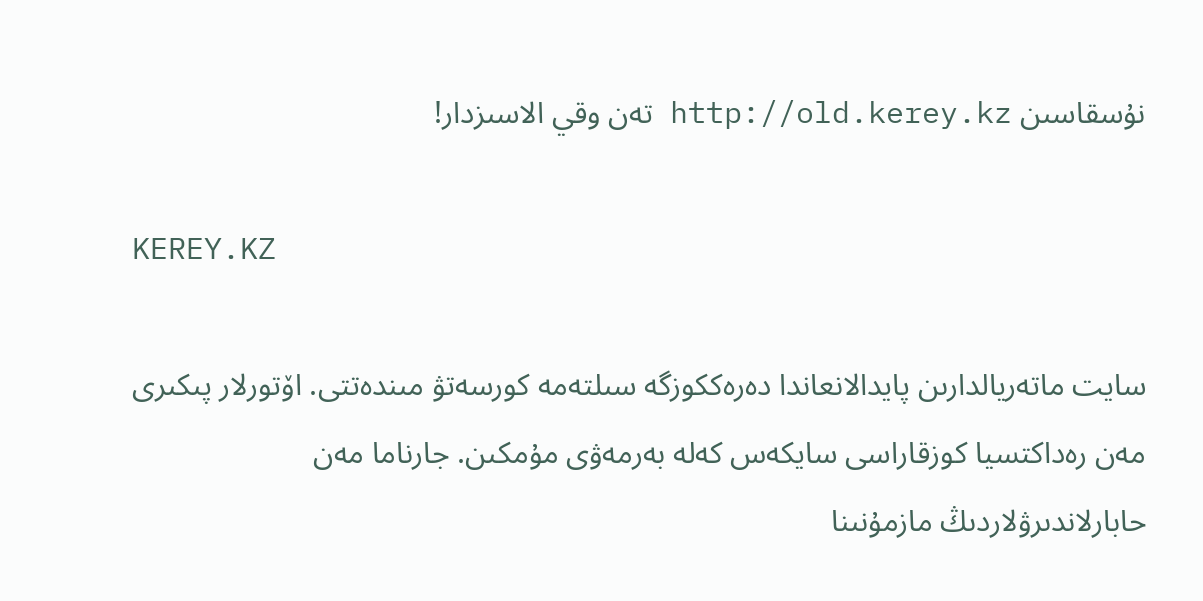نۇسقاسىن http://old.kerey.kz تەن وقي الاسىزدار!

KEREY.KZ

سايت ماتەريالدارىن پايدالانعاندا دەرەككوزگە سىلتەمە كورسەتۋ مىندەتتى. اۆتورلار پىكىرى مەن رەداكتسيا كوزقاراسى سايكەس كەلە بەرمەۋى مۇمكىن. جارناما مەن حابارلاندىرۋلاردىڭ مازمۇنىنا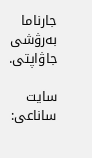جارناما بەرۋشى جاۋاپتى.

سايت ساناعى: